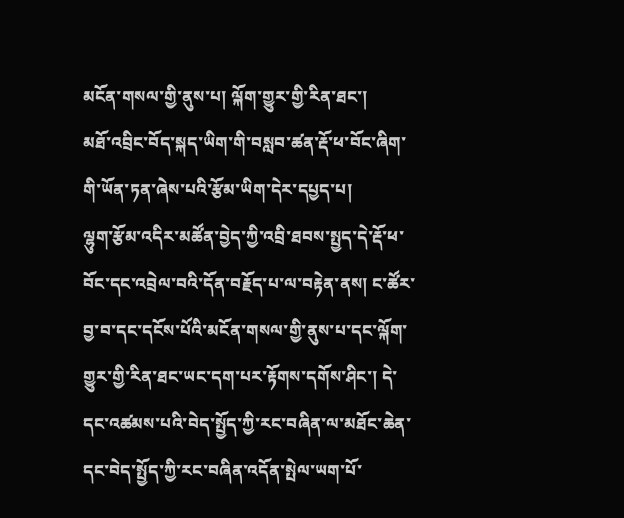མངོན་གསལ་གྱི་ནུས་པ། ལྐོག་གྱུར་གྱི་རིན་ཐང་།
མཐོ་འབྲིང་བོད་སྐད་ཡིག་གི་བསླབ་ཚན་རྡོ་ཕ་བོང་ཞིག་གི་ཡོན་ཏན་ཞེས་པའི་རྩོམ་ཡིག་དེར་དཔྱད་པ།
ལྷུག་རྩོམ་འདིར་མཚོན་བྱེད་ཀྱི་འབྲི་ཐབས་སྤྱད་དེ་རྡོ་ཕ་བོང་དང་འབྲེལ་བའི་དོན་བརྗོད་པ་ལ་བརྟེན་ནས། ང་ཚོར་བྱ་བ་དང་དངོས་པོའི་མངོན་གསལ་གྱི་ནུས་པ་དང་ལྐོག་གྱུར་གྱི་རིན་ཐང་ཡང་དག་པར་རྟོགས་དགོས་ཤིང་། དེ་དང་འཚམས་པའི་བེད་སྤྱོད་ཀྱི་རང་བཞིན་ལ་མཐོང་ཆེན་དང་བེད་སྤྱོད་ཀྱི་རང་བཞིན་འདོན་སྤེལ་ཡག་པོ་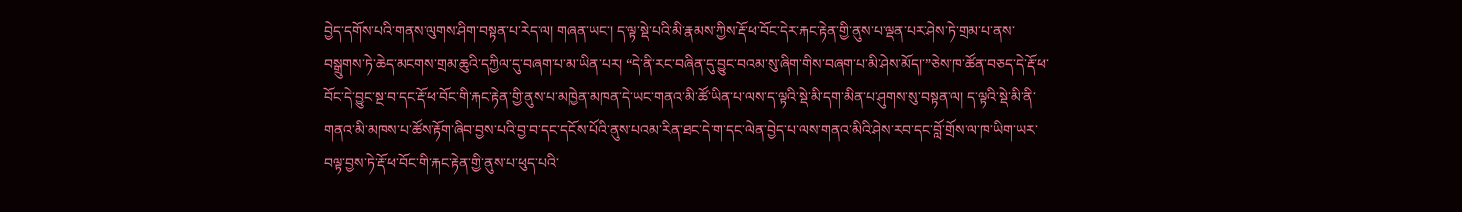བྱེད་དགོས་པའི་གནས་ལུགས་ཤིག་བསྟན་པ་རེད་ལ། གཞན་ཡང་། ད་ལྟ་སྡེ་པའི་མི་རྣམས་ཀྱིས་རྡོ་ཕ་བོང་དེར་རྐང་རྟེན་གྱི་ནུས་པ་ལྡན་པར་ཤེས་ཏེ་གྲམ་པ་ནས་བསྒྲུགས་ཏེ་ཆེད་མངགས་གྲམ་ཆུའི་དཀྱིལ་དུ་བཞག་པ་མ་ཡིན་པར། “དེ་ནི་རང་བཞིན་དུ་བྱུང་བའམ་སུ་ཞིག་གིས་བཞག་པ་མི་ཤེས་མོད།་”ཅེས་ཁ་ཚོན་བཅད་དེ་རྡོ་ཕ་བོང་དེ་བྱུང་སྔ་བ་དང་རྡོ་ཕ་བོང་གི་རྐང་རྟེན་གྱི་ནུས་པ་མཁྱེན་མཁན་དེ་ཡང་གནའ་མི་ཚོ་ཡིན་པ་ལས་ད་ལྟའི་སྡེ་མི་དག་མིན་པ་ཤུགས་སུ་བསྟན་ལ། ད་ལྟའི་སྡེ་མི་ནི་གནའ་མི་མཁས་པ་ཚོས་རྟོག་ཞིབ་བྱས་པའི་བྱ་བ་དང་དངོས་པོའི་ནུས་པའམ་རིན་ཐང་དེ་ག་དང་ལེན་བྱེད་པ་ལས་གནའ་མིའི་ཤེས་རབ་དང་བློ་གྲོས་ལ་ཁ་ཡིག་ཡར་བལྟ་བྱས་ཏེ་རྡོ་ཕ་བོང་གི་རྐང་རྟེན་གྱི་ནུས་པ་ཕུད་པའི་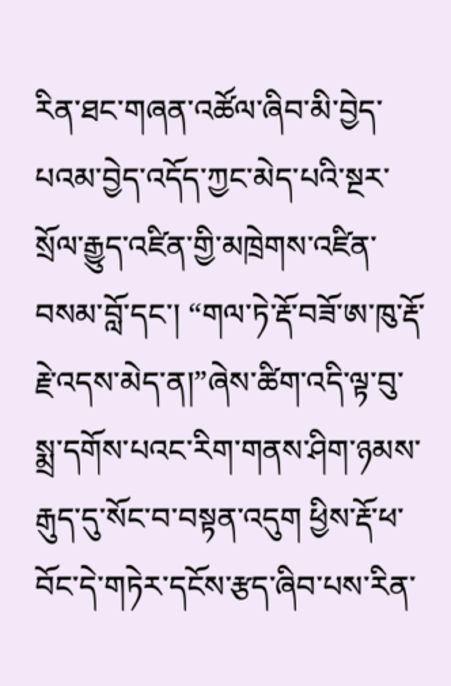རིན་ཐང་གཞན་འཚོལ་ཞིབ་མི་བྱེད་པའམ་བྱེད་འདོད་ཀྱང་མེད་པའི་སྔར་སྲོལ་རྒྱུད་འཛིན་གྱི་མཁྲེགས་འཛིན་བསམ་བློ་དང་། “གལ་ཏེ་རྡོ་བཟོ་ཨ་ཁུ་རྡོ་རྗེ་འདས་མེད་ན།”ཞེས་ཚིག་འདི་ལྟ་བུ་སྨྲ་དགོས་པའང་རིག་གནས་ཤིག་ཉམས་རྒུད་དུ་སོང་བ་བསྟན་འདུག ཕྱིས་རྡོ་ཕ་བོང་དེ་གཏེར་དངོས་རྩད་ཞིབ་པས་རིན་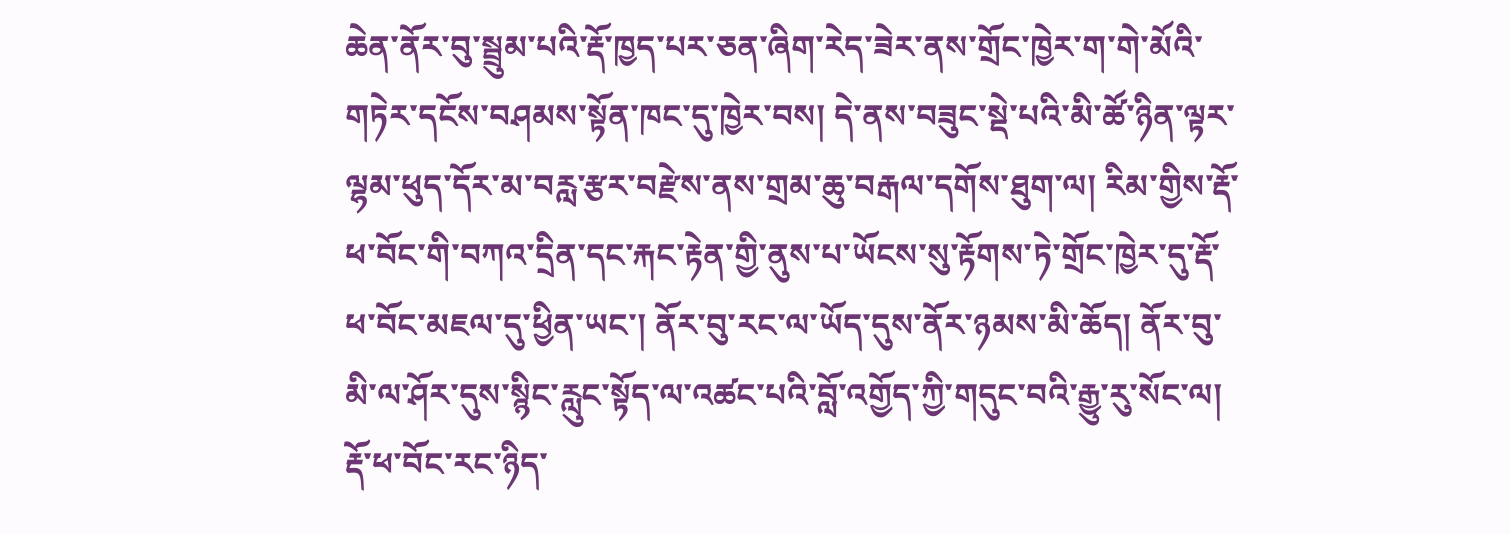ཆེན་ནོར་བུ་སྦྲུམ་པའི་རྡོ་ཁྱད་པར་ཅན་ཞིག་རེད་ཟེར་ནས་གྲོང་ཁྱེར་ག་གེ་མོའི་གཏེར་དངོས་བཤམས་སྟོན་ཁང་དུ་ཁྱེར་བས། དེ་ནས་བཟུང་སྡེ་པའི་མི་ཚོ་ཉིན་ལྟར་ལྷམ་ཕུད་དོར་མ་བརླ་རྩར་བརྫེས་ནས་གྲམ་ཆུ་བརྒལ་དགོས་ཐུག་ལ། རིམ་གྱིས་རྡོ་ཕ་བོང་གི་བཀའ་དྲིན་དང་རྐང་རྟེན་གྱི་ནུས་པ་ཡོངས་སུ་རྟོགས་ཏེ་གྲོང་ཁྱེར་དུ་རྡོ་ཕ་བོང་མཇལ་དུ་ཕྱིན་ཡང་། ནོར་བུ་རང་ལ་ཡོད་དུས་ནོར་ཉམས་མི་ཆོད། ནོར་བུ་མི་ལ་ཤོར་དུས་སྙིང་རླུང་སྟོད་ལ་འཚང་པའི་བློ་འགྱོད་ཀྱི་གདུང་བའི་རྒྱུ་རུ་སོང་ལ། རྡོ་ཕ་བོང་རང་ཉིད་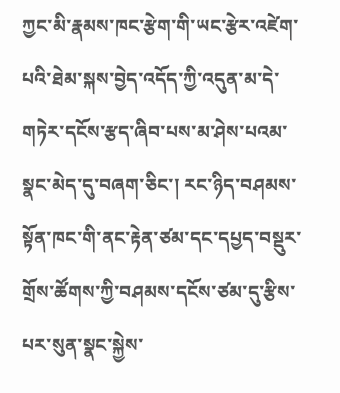ཀྱང་མི་རྣམས་ཁང་རྩེག་གི་ཡང་རྩེར་འཛེག་པའི་ཐེམ་སྐས་བྱེད་འདོད་ཀྱི་འདུན་མ་དེ་གཏེར་དངོས་རྩད་ཞིབ་པས་མ་ཤེས་པའམ་སྣང་མེད་དུ་བཞག་ཅིང་། རང་ཉིད་བཤམས་སྟོན་ཁང་གི་ནང་རྟེན་ཙམ་དང་དཔྱད་བསྡུར་གྲོས་ཚོགས་ཀྱི་བཤམས་དངོས་ཙམ་དུ་རྩིས་པར་སུན་སྣང་སྐྱེས་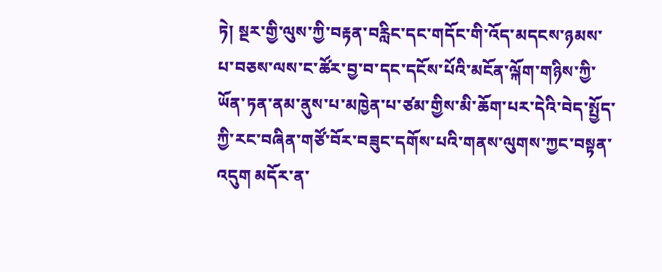ཏེ། སྔར་གྱི་ལུས་ཀྱི་བརྟན་བརླིང་དང་གདོང་གི་འོད་མདངས་ཉམས་པ་བཅས་ལས་ང་ཚོར་བྱ་བ་དང་དངོས་པོའི་མངོན་ལྐོག་གཉིས་ཀྱི་ཡོན་ཏན་ནམ་ནུས་པ་མཁྱེན་པ་ཙམ་གྱིས་མི་ཆོག་པར་དེའི་བེད་སྤྱོད་ཀྱི་རང་བཞིན་གཙོ་བོར་བཟུང་དགོས་པའི་གནས་ལུགས་ཀྱང་བསྟན་འདུག མདོར་ན་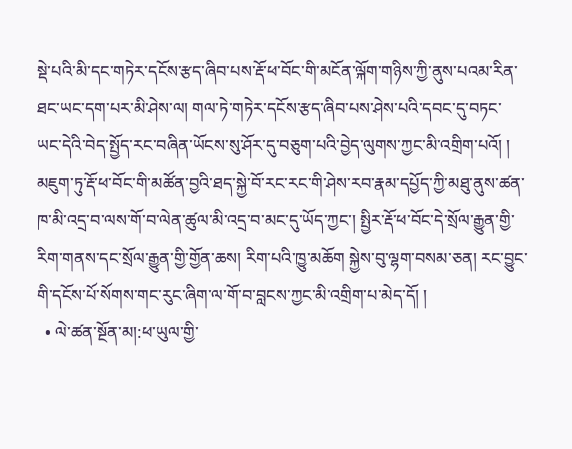སྡེ་པའི་མི་དང་གཏེར་དངོས་རྩད་ཞིབ་པས་རྡོ་ཕ་བོང་གི་མངོན་ལྐོག་གཉིས་ཀྱི་ནུས་པའམ་རིན་ཐང་ཡང་དག་པར་མི་ཤེས་ལ། གལ་ཏེ་གཏེར་དངོས་རྩད་ཞིབ་པས་ཤེས་པའི་དབང་དུ་བཏང་ཡང་དེའི་བེད་སྤྱོད་རང་བཞིན་ཡོངས་སུ་ཤོར་དུ་བཅུག་པའི་བྱེད་ལུགས་ཀྱང་མི་འགྲིག་པའོ། །
མཇུག་ཏུ་རྡོ་ཕ་བོང་གི་མཚོན་བྱའི་ཐད་སྐྱེ་བོ་རང་རང་གི་ཤེས་རབ་རྣམ་དཔྱོད་ཀྱི་མཐུ་ནུས་ཚན་ཁ་མི་འདྲ་བ་ལས་གོ་བ་ལེན་ཚུལ་མི་འདྲ་བ་མང་དུ་ཡོད་ཀྱང་། སྤྱིར་རྡོ་ཕ་བོང་དེ་སྲོལ་རྒྱུན་གྱི་རིག་གནས་དང་སྲོལ་རྒྱུན་གྱི་གྱོན་ཆས། རིག་པའི་ཁྱུ་མཆོག སྐྱེས་བུ་ལྷག་བསམ་ཅན། རང་བྱུང་གི་དངོས་པོ་སོགས་གང་རུང་ཞིག་ལ་གོ་བ་བླངས་ཀྱང་མི་འགྲིག་པ་མེད་དོ། །
  • ལེ་ཚན་སྔོན་མ།:ཕ་ཡུལ་གྱི་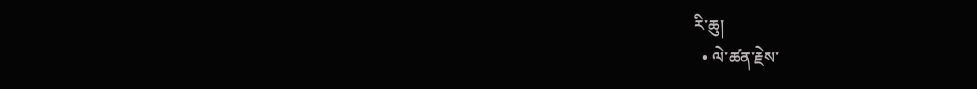རི་ཆུ།
  • ལེ་ཚན་རྗེས་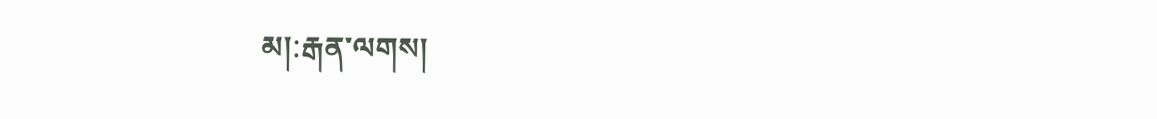མ།:རྒན་ལགས།